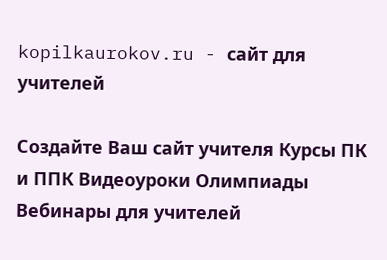kopilkaurokov.ru - сайт для учителей

Создайте Ваш сайт учителя Курсы ПК и ППК Видеоуроки Олимпиады Вебинары для учителей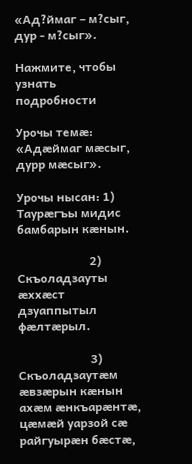«Ад?ймаг – м?сыг, дур - м?сыг».

Нажмите, чтобы узнать подробности

Урочы темæ: «Адæймаг мæсыг, дурр мæсыг».

Урочы нысан: 1) Таурæгъы мидис бамбарын кæнын.

                        2) Скъоладзауты æххæст дзуаппытыл фæлтæрыл.

                        3) Скъоладзаутæм æвзæрын кæнын ахæм æнкъарæнтæ, цæмæй уарзой сæ райгуырæн бæстæ,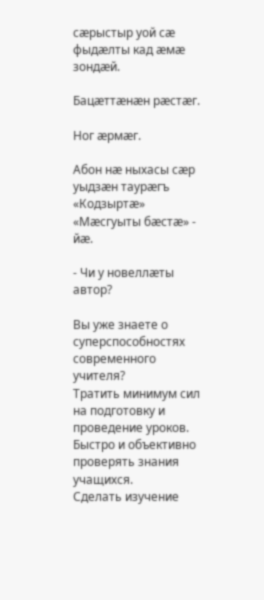сæрыстыр уой сæ фыдæлты кад æмæ зондæй.

Бацæттæнæн рæстæг.

Ног æрмæг.

Абон нæ ныхасы сæр уыдзæн таурæгъ «Кодзыртæ» «Мæсгуыты бæстæ» - йæ.

- Чи у новеллæты автор?

Вы уже знаете о суперспособностях современного учителя?
Тратить минимум сил на подготовку и проведение уроков.
Быстро и объективно проверять знания учащихся.
Сделать изучение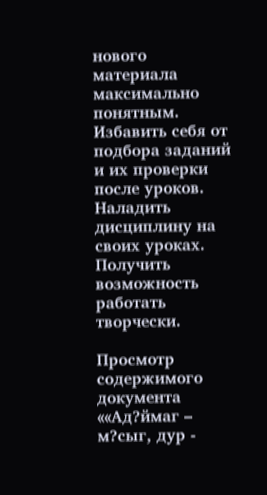нового материала максимально понятным.
Избавить себя от подбора заданий и их проверки после уроков.
Наладить дисциплину на своих уроках.
Получить возможность работать творчески.

Просмотр содержимого документа
««Ад?ймаг – м?сыг, дур -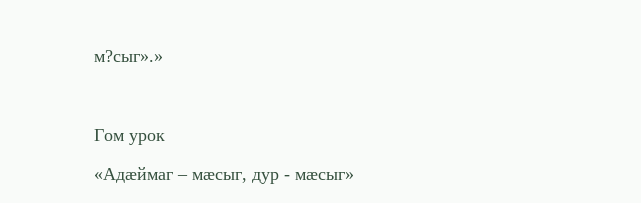м?сыг».»



Гом урок

«Адæймаг – мæсыг, дур - мæсыг»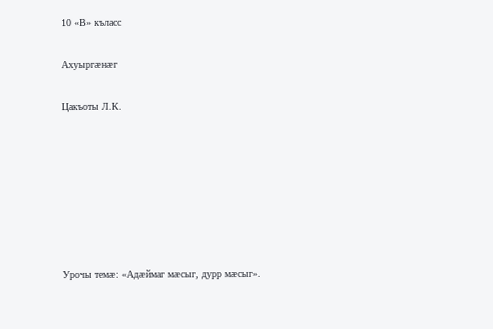10 «В» къласс

Ахуыргæнæг

Цакъоты Л.К.







Урочы темæ: «Адæймаг мæсыг, дурр мæсыг».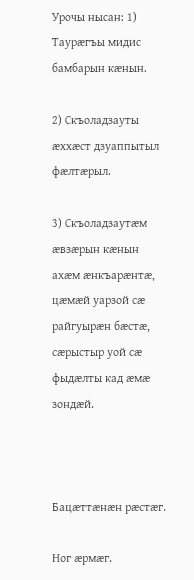Урочы нысан: 1) Таурæгъы мидис бамбарын кæнын.

2) Скъоладзауты æххæст дзуаппытыл фæлтæрыл.

3) Скъоладзаутæм æвзæрын кæнын ахæм æнкъарæнтæ, цæмæй уарзой сæ райгуырæн бæстæ, сæрыстыр уой сæ фыдæлты кад æмæ зондæй.



Бацæттæнæн рæстæг.

Ног æрмæг.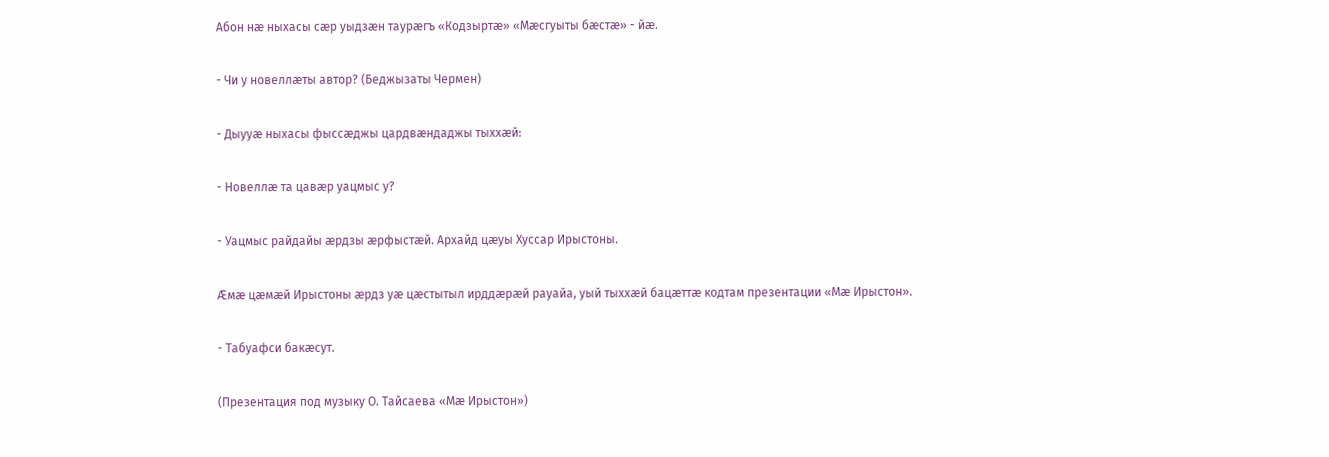Абон нæ ныхасы сæр уыдзæн таурæгъ «Кодзыртæ» «Мæсгуыты бæстæ» - йæ.

- Чи у новеллæты автор? (Беджызаты Чермен)

- Дыууæ ныхасы фыссæджы цардвæндаджы тыххæй:

- Новеллæ та цавæр уацмыс у?

- Уацмыс райдайы æрдзы æрфыстæй. Архайд цæуы Хуссар Ирыстоны.

Ӕмæ цæмæй Ирыстоны æрдз уæ цæстытыл ирддæрæй рауайа, уый тыххæй бацæттæ кодтам презентации «Мæ Ирыстон».

- Табуафси бакæсут.

(Презентация под музыку О. Тайсаева «Мæ Ирыстон»)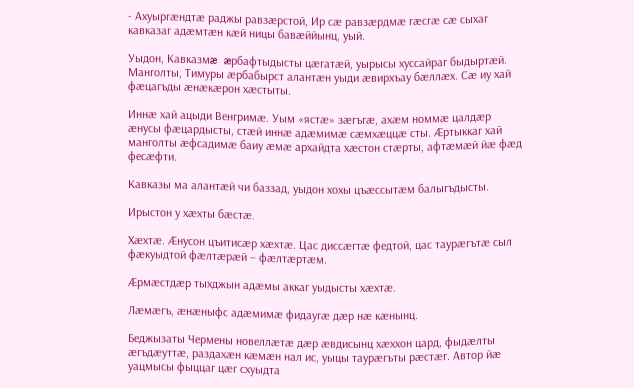- Ахуыргæндтæ раджы равзæрстой, Ир сæ равзæрдмæ гæсгæ сæ сыхаг кавказаг адæмтæн кæй ницы бавæййынц, уый.

Уыдон, Кавказмæ æрбафтыдысты цæгатæй, уырысы хуссайраг быдыртæй. Манголты, Тимуры æрбабырст алантæн уыди æвирхъау бæллæх. Сæ иу хай фæцагъды æнæкæрон хæстыты.

Иннæ хай ацыди Венгримæ. Уым «ястæ» зæгъгæ, ахæм номмæ цалдæр æнусы фæцардысты, стæй иннæ адæмимæ сæмхæццæ сты. Ӕртыккаг хай манголты æфсадимæ баиу æмæ архайдта хæстон стæрты, афтæмæй йæ фæд фесæфти.

Кавказы ма алантæй чи баззад, уыдон хохы цъæссытæм балыгъдысты.

Ирыстон у хæхты бæстæ.

Хæхтæ. Ӕнусон цъитисæр хæхтæ. Цас диссæгтæ федтой, цас таурæгътæ сыл фæкуыдтой фæлтæрæй – фæлтæртæм.

Ӕрмæстдæр тыхджын адæмы аккаг уыдысты хæхтæ.

Лæмæгъ, æнæныфс адæмимæ фидаугæ дæр нæ кæнынц.

Беджызаты Чермены новеллæтæ дæр æвдисынц хæххон цард, фыдæлты æгъдæуттæ, раздахæн кæмæн нал ис, уыцы таурæгъты рæстæг. Автор йæ уацмысы фыццаг цæг схуыдта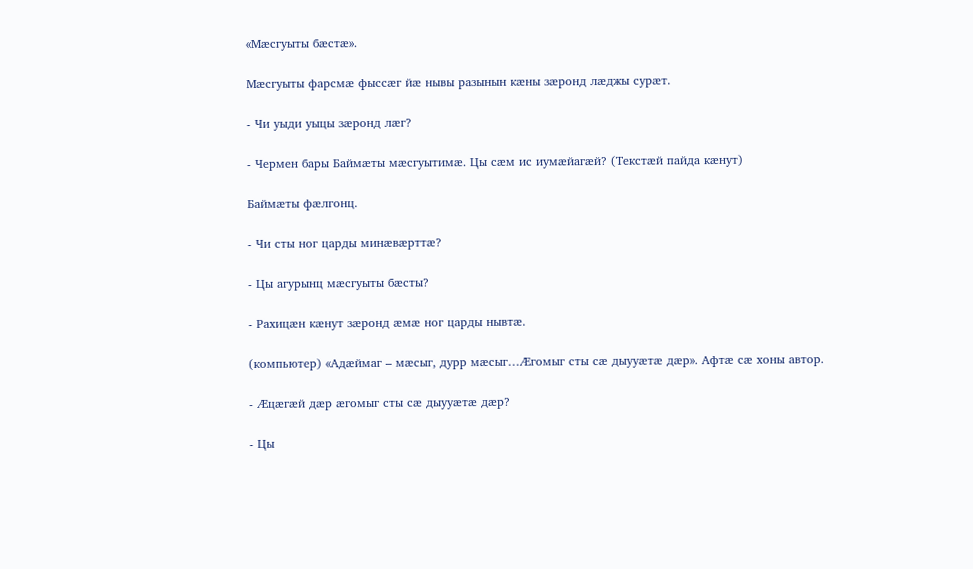«Мæсгуыты бæстæ».

Мæсгуыты фарсмæ фыссæг йæ нывы разынын кæны зæронд лæджы сурæт.

- Чи уыди уыцы зæронд лæг?

- Чермен бары Баймæты мæсгуытимæ. Цы сæм ис иумæйагæй? (Текстæй пайда кæнут)

Баймæты фæлгонц.

- Чи сты ног царды минæвæрттæ?

- Цы агурынц мæсгуыты бæсты?

- Рахицæн кæнут зæронд æмæ ног царды нывтæ.

(компьютер) «Адæймаг – мæсыг, дурр мæсыг…Ӕгомыг сты сæ дыууæтæ дæр». Афтæ сæ хоны автор.

- Ӕцæгæй дæр æгомыг сты сæ дыууæтæ дæр?

- Цы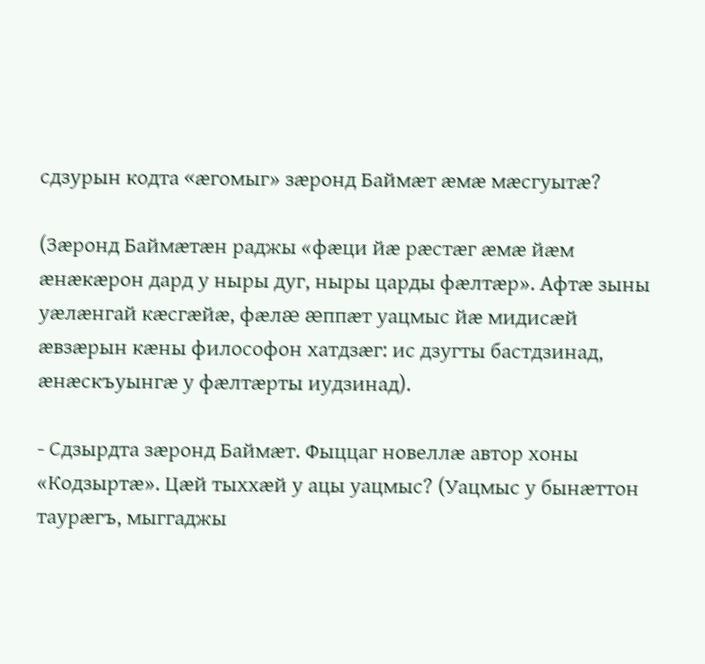сдзурын кодта «æгомыг» зæронд Баймæт æмæ мæсгуытæ?

(Зæронд Баймæтæн раджы «фæци йæ рæстæг æмæ йæм æнæкæрон дард у ныры дуг, ныры царды фæлтæр». Афтæ зыны уæлæнгай кæсгæйæ, фæлæ æппæт уацмыс йæ мидисæй æвзæрын кæны философон хатдзæг: ис дзугты бастдзинад, æнæскъуынгæ у фæлтæрты иудзинад).

- Сдзырдта зæронд Баймæт. Фыццаг новеллæ автор хоны «Кодзыртæ». Цæй тыххæй у ацы уацмыс? (Уацмыс у бынæттон таурæгъ, мыггаджы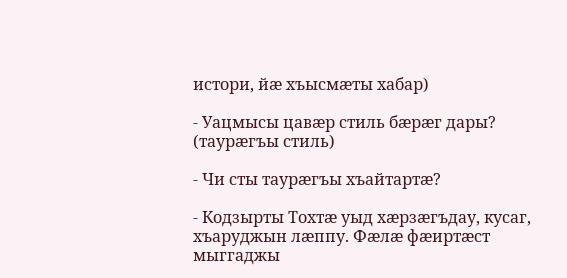истори, йæ хъысмæты хабар)

- Уацмысы цавæр стиль бæрæг дары? (таурæгъы стиль)

- Чи сты таурæгъы хъайтартæ?

- Кодзырты Тохтæ уыд хæрзæгъдау, кусаг, хъаруджын лæппу. Фæлæ фæиртæст мыггаджы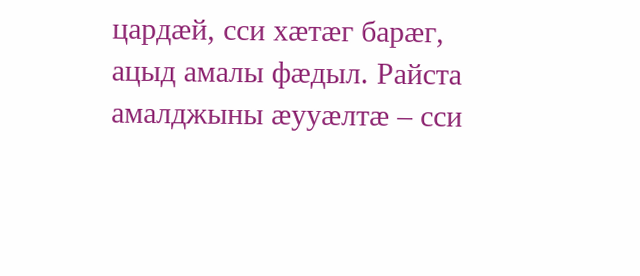цардæй, сси хæтæг барæг, ацыд амалы фæдыл. Райста амалджыны æууæлтæ – сси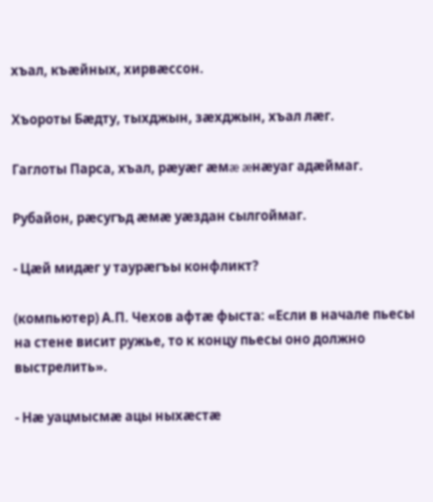хъал, къæйных, хирвæссон.

Хъороты Бæдту, тыхджын, зæхджын, хъал лæг.

Гаглоты Парса, хъал, рæуæг æмæ æнæуаг адæймаг.

Рубайон, рæсугъд æмæ уæздан сылгоймаг.

- Цæй мидæг у таурæгъы конфликт?

(компьютер) А.П. Чехов афтæ фыста: «Если в начале пьесы на стене висит ружье, то к концу пьесы оно должно выстрелить».

- Нæ уацмысмæ ацы ныхæстæ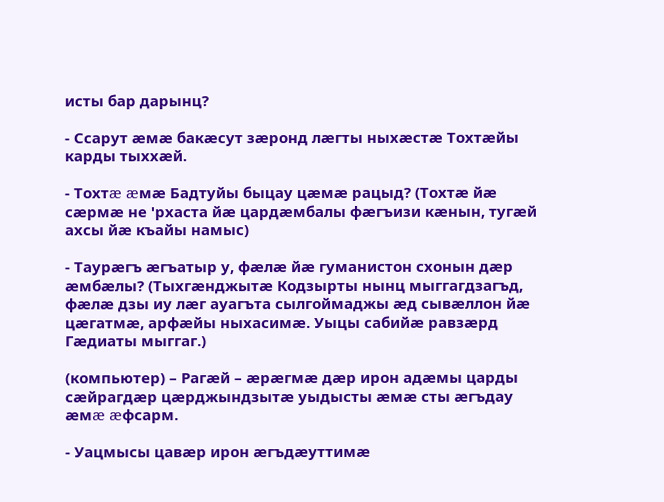исты бар дарынц?

- Ссарут æмæ бакæсут зæронд лæгты ныхæстæ Тохтæйы карды тыххæй.

- Тохтæ æмæ Бадтуйы быцау цæмæ рацыд? (Тохтæ йæ сæрмæ не 'рхаста йæ цардæмбалы фæгъизи кæнын, тугæй ахсы йæ къайы намыс)

- Таурæгъ æгъатыр у, фæлæ йæ гуманистон схонын дæр æмбæлы? (Тыхгæнджытæ Кодзырты нынц мыггагдзагъд, фæлæ дзы иу лæг ауагъта сылгоймаджы æд сывæллон йæ цæгатмæ, арфæйы ныхасимæ. Уыцы сабийæ равзæрд Гæдиаты мыггаг.)

(компьютер) – Рагæй – æрæгмæ дæр ирон адæмы царды сæйрагдæр цæрджындзытæ уыдысты æмæ сты æгъдау æмæ æфсарм.

- Уацмысы цавæр ирон æгъдæуттимæ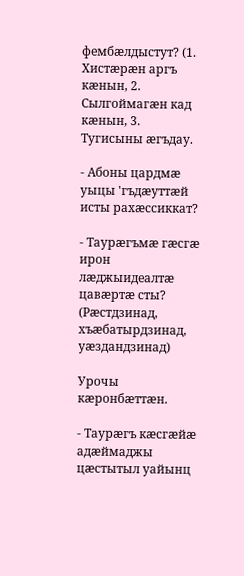фембæлдыстут? (1. Хистæрæн аргъ кæнын, 2. Сылгоймагæн кад кæнын, 3. Тугисыны æгъдау.

- Абоны цардмæ уыцы 'гъдæуттæй исты рахæссиккат?

- Таурæгъмæ гæсгæ ирон лæджыидеалтæ цавæртæ сты? (Рæстдзинад, хъæбатырдзинад, уæздандзинад)

Урочы кæронбæттæн.

- Таурæгъ кæсгæйæ адæймаджы цæстытыл уайынц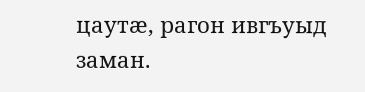цаутæ, рагон ивгъуыд заман.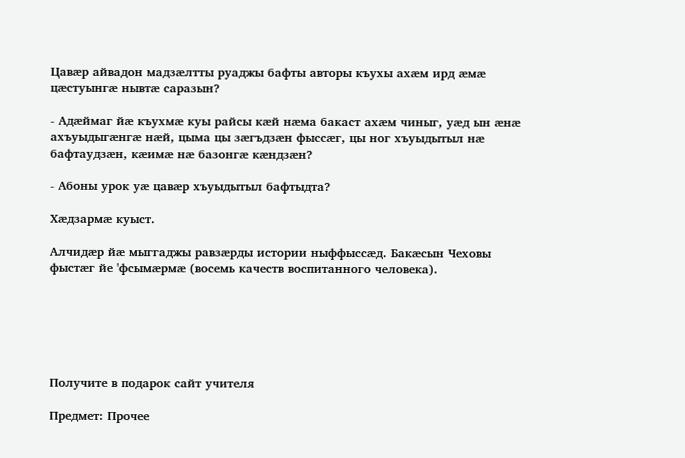Цавæр айвадон мадзæлтты руаджы бафты авторы къухы ахæм ирд æмæ цæстуынгæ нывтæ саразын?

- Адæймаг йæ къухмæ куы райсы кæй нæма бакаст ахæм чиныг, уæд ын æнæ ахъуыдыгæнгæ нæй, цыма цы зæгъдзæн фыссæг, цы ног хъуыдытыл нæ бафтаудзæн, кæимæ нæ базонгæ кæндзæн?

- Абоны урок уæ цавæр хъуыдытыл бафтыдта?

Хæдзармæ куыст.

Алчидæр йæ мыггаджы равзæрды истории ныффыссæд. Бакæсын Чеховы фыстæг йе 'фсымæрмæ (восемь качеств воспитанного человека).






Получите в подарок сайт учителя

Предмет: Прочее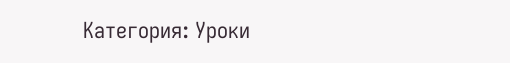Категория: Уроки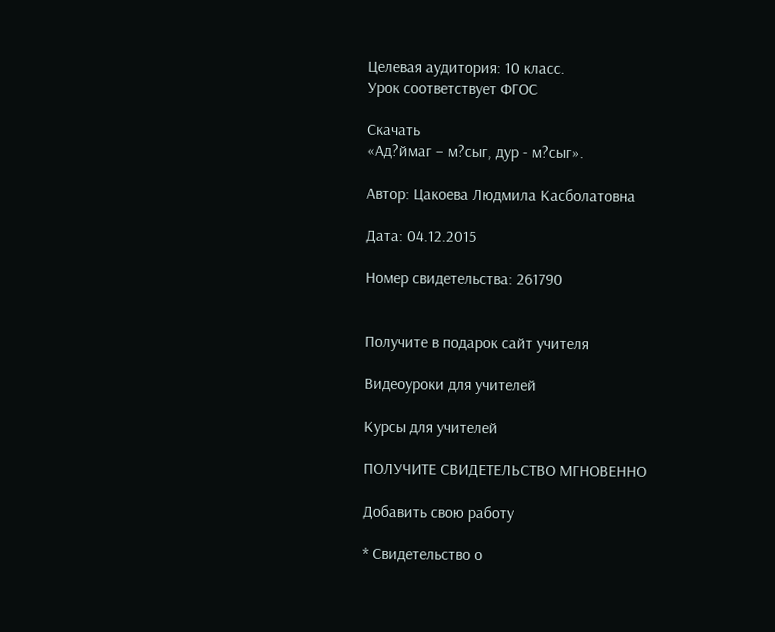Целевая аудитория: 10 класс.
Урок соответствует ФГОС

Скачать
«Ад?ймаг – м?сыг, дур - м?сыг».

Автор: Цакоева Людмила Касболатовна

Дата: 04.12.2015

Номер свидетельства: 261790


Получите в подарок сайт учителя

Видеоуроки для учителей

Курсы для учителей

ПОЛУЧИТЕ СВИДЕТЕЛЬСТВО МГНОВЕННО

Добавить свою работу

* Свидетельство о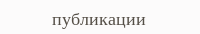публикации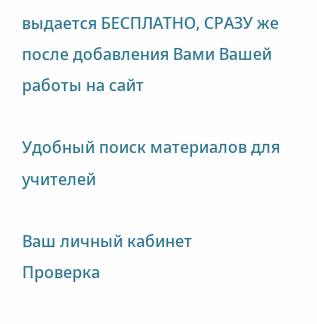выдается БЕСПЛАТНО, СРАЗУ же после добавления Вами Вашей работы на сайт

Удобный поиск материалов для учителей

Ваш личный кабинет
Проверка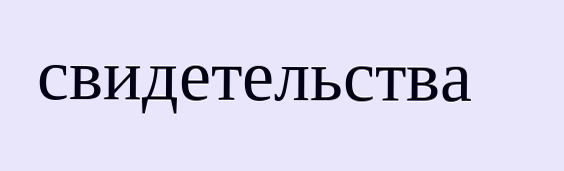свидетельства